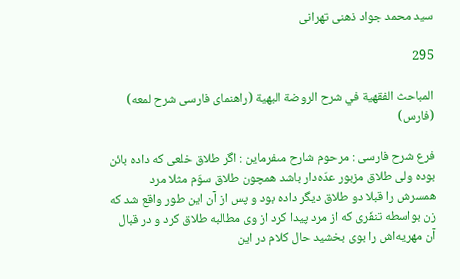سيد محمد جواد ذهنى تهرانى

295

المباحث الفقهية في شرح الروضة البهية (راهنماى فارسى شرح لمعه) (فارس)

فرع شرح فارسى : مرحوم شارح مىفرماين : اگر طلاق خلعى كه داده بائن بوده ولى طلاق مزبور عدّه‌دار باشد همچون طلاق سوّم مثلا مرد همسرش را قبلا دو طلاق ديگر داده بود و پس از آن اين طور واقع شد كه زن بواسطه تنفّرى كه از مرد پيدا كرد از وى مطالبه طلاق كرد و در قبال آن مهريه‌اش را بوى بخشيد حال كلام در اين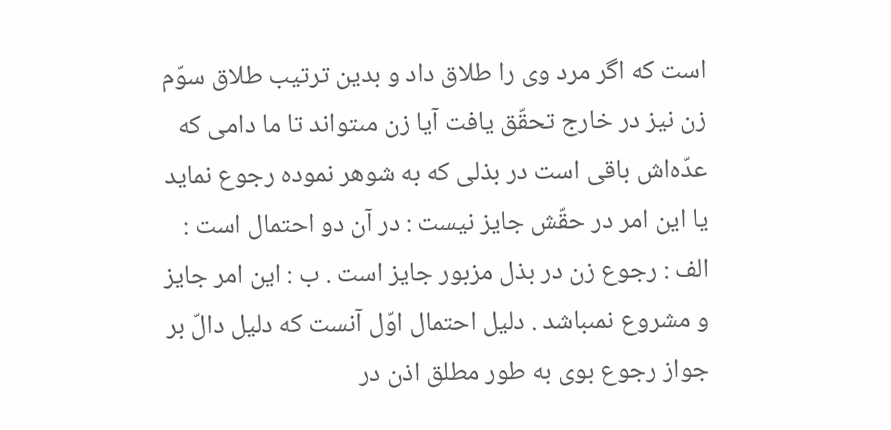است كه اگر مرد وى را طلاق داد و بدين ترتيب طلاق سوّم زن نيز در خارج تحقّق يافت آيا زن مىتواند تا ما دامى كه عدّه‌اش باقى است در بذلى كه به شوهر نموده رجوع نمايد يا اين امر در حقّش جايز نيست : در آن دو احتمال است : الف : رجوع زن در بذل مزبور جايز است . ب : اين امر جايز و مشروع نمىباشد . دليل احتمال اوّل آنست كه دليل دالّ بر جواز رجوع بوى به طور مطلق اذن در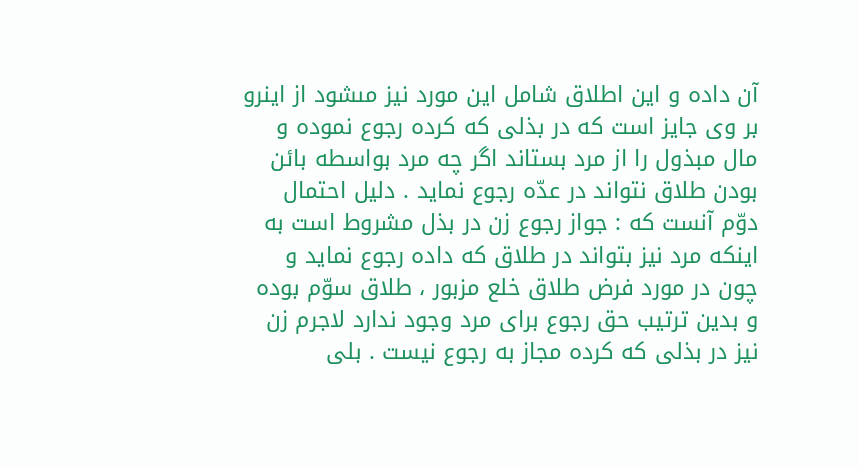آن داده و اين اطلاق شامل اين مورد نيز مىشود از اينرو بر وى جايز است كه در بذلى كه كرده رجوع نموده و مال مبذول را از مرد بستاند اگر چه مرد بواسطه بائن بودن طلاق نتواند در عدّه رجوع نمايد . دليل احتمال دوّم آنست كه : جواز رجوع زن در بذل مشروط است به اينكه مرد نيز بتواند در طلاق كه داده رجوع نمايد و چون در مورد فرض طلاق خلع مزبور ، طلاق سوّم بوده و بدين ترتيب حق رجوع براى مرد وجود ندارد لاجرم زن نيز در بذلى كه كرده مجاز به رجوع نيست . بلى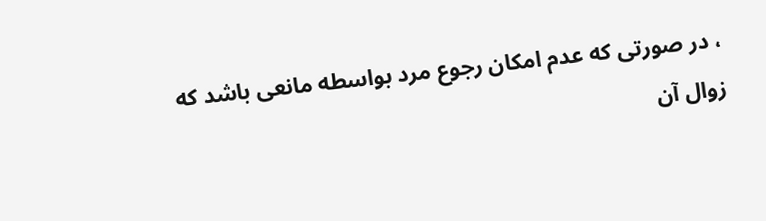، در صورتى كه عدم امكان رجوع مرد بواسطه مانعى باشد كه زوال آن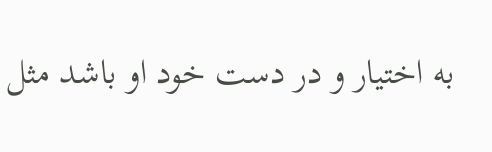به اختيار و در دست خود او باشد مثل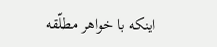اينكه با خواهر مطلّقه